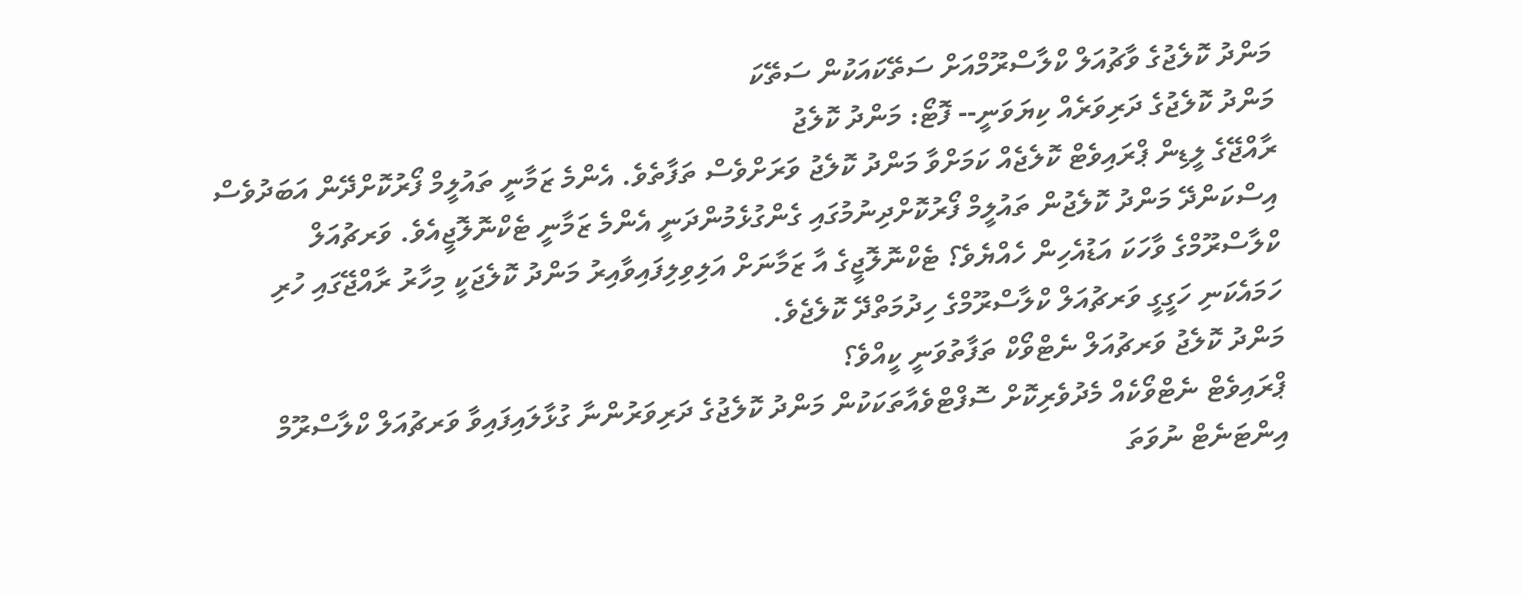މަންދު ކޮލެޖުގެ ވާޗުއަލް ކްލާސްރޫމްއަށް ސަތޭކައަކުން ސަތޭކަ
މަންދު ކޮލެޖުގެ ދަރިވަރެއް ކިޔަވަނީ-- ފޮޓޯ: މަންދު ކޮލެޖު
ރާއްޖޭގެ ލީޑިން ޕްރައިވެޓް ކޮލެޖެއް ކަމަށްވާ މަންދު ކޮލެޖު ވަރަށްވެސް ތަފާތެވެ. އެންމެ ޒަމާނީ ތައުލީމް ފޯރުކޮށްދޭން އަބަދުވެސް އިސްކަންދޭ މަންދު ކޮލެޖުން ތައުލީމް ފޯރުކޮށްދިނުމުގައި ގެންގުޅެމުންދަނީ އެންމެ ޒަމާނީ ޓެކްނޮލޮޖީއެވެ. ވަރޗުއަލް ކްލާސްރޫމްގެ ވާހަކަ އަޑުއެހިން ހެއްޔެވެ؟ ޓެކްނޮލޮޖީގެ އާ ޒަމާނަށް އަލިވިލިފައިވާއިރު މަންދު ކޮލެޖަކީ މިހާރު ރާއްޖޭގައި ހުރި ހަމައެކަނި ހަގީގީ ވަރޗުއަލް ކްލާސްރޫމްގެ ހިދުމަތްދޭ ކޮލެޖެވެ.
މަންދު ކޮލެޖު ވަރޗުއަލް ނެޓްވޯކް ތަފާތުވަނީ ކީއްވެ؟
ޕްރައިވެޓް ނެޓްވޯކެއް މެދުވެރިކޮށް ސޮފްޓްވެއާތަކަކުން މަންދު ކޮލެޖުގެ ދަރިވަރުންނާ ގުޅާލައިފައިވާ ވަރޗުއަލް ކްލާސްރޫމް އިންޓަނެޓް ނުވަތަ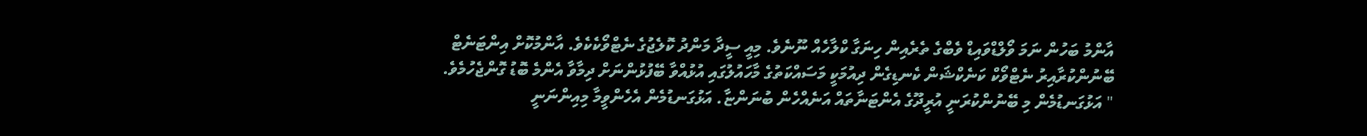އާންމު ބަހުން ނަމަ ވޯލްޑްވައިޑް ވެބްގެ ތެރެއިން ހިނަގާ ކްލާހެއް ނޫނެވެ. މިއީ ސީދާ މަންދު ކޮލެޖުގެ ނެޓްވޯކެކެވެ. އާންމުކޮށް އިންޓަނެޓް ބޭނުންކުރާއިރު ނެޓްވޯކް ކަނެކްޝަން ކެނޑިގެން ދިއުމަކީ މަސައްކަތުގެ މާހައުލުގައި އުޅުއްވާ ބޭފުޅުންނަށް ދިމާވާ އެންމެ ބޮޑު ގޮންޖެހުމެވެ.
" އަޅުގަނޑުމެން މި ބޭނުންކުރަނީ އުރީދޫގެ އެންޓަނާތައް އަނެއްހެން ބުނަންޏާ. އަޅުގަނޑުމެން އެހެންވީމާ މިއިންނަނީ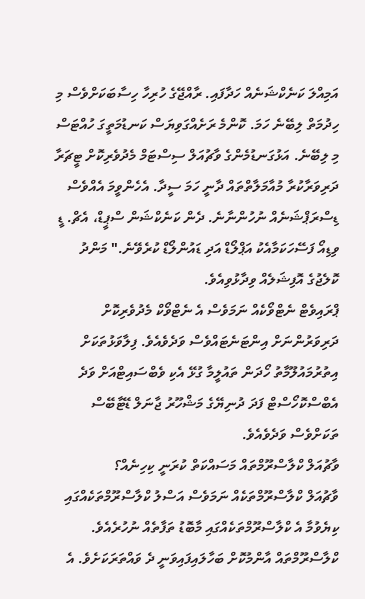އަމިއްލަ ކަނެކްޝަނެއް ހަދާފައި. ރާއްޖޭގެ ހުރިހާ ހިސާބަކަށްވެސް މި ހިދުމަތް ލިބޭނެ ހަމަ. ކޮންމެ ރަށެއްގަވިޔަސް ކަނޑުމަތީގަ ހުއްޓަސް މި ލިބޭނެ. އަޅުގަނޑުމެންގެ ވާޗުއަލް ސިސްޓަމް މެދުވެރިކޮށް ޓީޗަރާ ދަރިވަރާކުރާ މުއާމަލާތްތައް ދާނީ ހަމަ ސީދާ. އެހެންވީމަ އެއްވެސް ޑިސްރަޕްޝަނެއް ނުހުންނާނެ. ދެން ކަނެކްޝަން ސްޕީޑް، އެޗް. ޑީ ވިޑިއޯ ފަސޭހަކަމާއެކު އަޕްލޯޑް އަދި ޑައުންލޯޑް ކުރެވޭނެ." މަންދު ކޮލެޖުގެ އޮފިޝަލެއް ވިދާޅުވިއެވެ.
ޕްރައިވެޓް ނެޓްވޯކެއް ނަމަވެސް އެ ނެޓްވޯކް މެދުވެރިކޮށް ދަރިވަރުންނަށް އިންޓަނެޓައްވެސް ވަދެވެއެވެ. ފިލާވަޅުތަކަށް އިތުރުމައުލޫމާތު ހޯދަން ތައުލީމާ ގުޅޭ އެކި ވެބްސައިޓްއަށް ވަދެ އެބްސްކޮހޯސްޓް ފަދަ ދުނިޔޭގެ މަޝްހޫރު ޖާނަލް ޑޭޓާބޭސް ތަކަށްވެސް ވަދެވެއެވެ.
ވާޗުއަލް ކްލާސްރޫމްތައް މަސައްކަތް ކުރަނީ ކިހިނެއް؟
ވާޗުއަލް ކްލާސްރޫމްތަކެއް ނަމަވެސް އަސްލު ކްލާސްރޫމްތަކެއްގައި ކިޔެވުމާ އެ ކްލާސްރޫމްތަކެއްގައި މާބޮޑު ތަފާތެއް ނުހުރެއެވެ. ކްލާސްރޫމްތައް އާންމުކޮށް ބަހާލައިފައިވަނީ ދެ ވައްތަރަކަށެވެ. އެ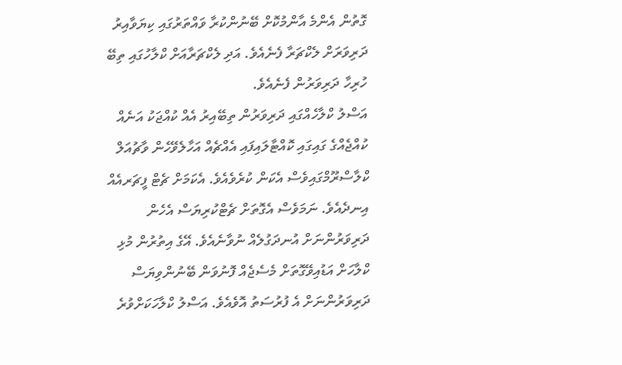ގޮތުން އެންމެ އާންމުކޮށް ބޭނުންކުރާ ވައްތަރުގައި ކިޔަވާއިރު ދަރިވަރަށް ލެކްޗަރާ ފެނެއެވެ. އަދި ލެކްޗަރާއަށް ކްލާހުގައި ތިބޭ ހުރިހާ ދަރިވަރުން ފެނެއެވެ.
އަސްލު ކްލާހެއްގައި ދަރިވަރުން ތިބޭއިރު އެއް ކުއްޖަކު އަނެއް ކުއްޖެއްގެ ގައިގައި ކޮއްޓާލައިފައި އެއްޗެއް އަހާލެވޭހެން ވާޗުއަލް ކްލާސްރޫމްގައިވެސް އެކަން ކުރެވެއެވެ. އެކަމަށް ޗެޓް ފީޗަރއެއް އިނދެއެވެ. ނަމަވެސް އެގޮތަށް ޗެޓްކުރިޔަސް އެހެން ދަރިވަރުންނަށް އުނދަގުލެއް ނުވާނެއެވެ. އޭގެ އިތުރުން މުޅި ކްލާހަށް އަޑުއިވޭގޮތަށް މެސެޖެއް ފޮނުވަން ބޭނުންވިޔަސް ދަރިވަރުންނަށް އެ ފުރުސަތު އޮވެއެވެ. އަސްލު ކްލާހަކަށްވުރެ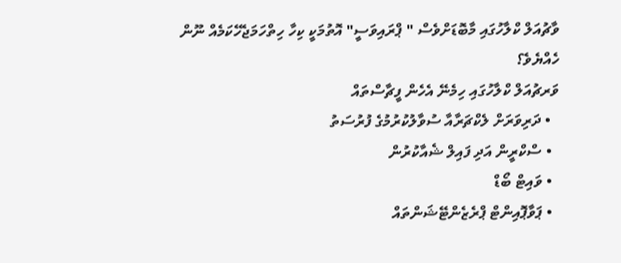ވާޗުއަލް ކްލާހުގައި މާބޮޑަށްވެސް " ޕްރައިވަސީ" އޮތުމަކީ ކިހާ ހިތްހަމަޖެހޭކަމެއް ނޫން ހެއްޔެވެ؟
ވަރޗުއަލް ކްލާހުގައި ހިމެނޭ އެހެން ފީޗާސްތައް
  • ދަރިވަރަށް ލެކްޗަރާއާ ސުވާލުކުރުމުގެ ފުރުސަތު
  • ސްކްރީން އަދި ފައިލް ޝެއާކުރުން
  • ވައިޓް ބޯޑް
  • ޕަވާޕޮއިންޓް ޕްރެޒެންޓޭޝަންތައް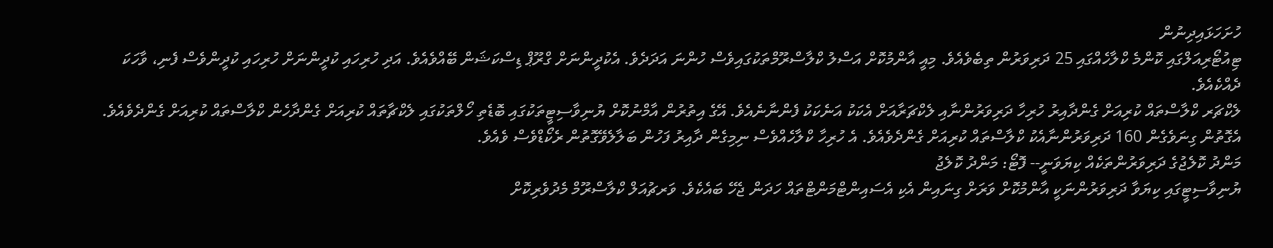ހުށަހަޅައިދިނުން
ޓިއުޓޯރިއަލްގައި ކޮންމެ ކްލާހެއްގައި 25 ދަރިވަރުން ތިބެވެއެވެ. މިއީ އާންމުކޮށް އަސްލު ކްލާސްރޫމްތަކުގައިވެސް ހުންނަ އަދަދެވެ. އެކުދީންނަށް ގްރޫޕް ޑިސްކަޝަން ބޭއްވެއެވެ. އަދި ހުރިހައި ކުދީންނަށް ހުރިހައި ކުދީންވެސް ފެނި، ވާހަކަ ދެއްކެއެވެ.
ލެކްޗަރ ކްލާސްތައް ކުރިއަށް ގެންދާއިރު ހުރިހާ ދަރިވަރުންނާއި ލެކްޗަރާއަށް އެކަކު އަނެކަކު ފެންނާނެއެވެ. އޭގެ އިތުރުން އާމްނުކޮށް ޔުނިވާސިޓީތަކުގައި ބޮޑެތި ހޯލްތަކުގައި ލެކްޗާތައް ކުރިއަށް ގެންދާހެން ކްލާސްތައް ކުރިއަށް ގެންދެވެއެވެ. އެގޮތުން ގިނަވެގެން 160 ދަރިވަރުންނާއެކު ކްލާސްތައް ކުރިއަށް ގެންދެވެއެވެ. އެ ހުރިހާ ކްލާހެއްވެސް ނިމިގެން ދާއިރު ފަހުން ބަލާލެވޭގޮތުން ރެކޯޑްވެސް ވެއެވެ.
މަންދު ކޮލެޖުގެ ދަރިވަރުންތަކެއް ކިޔަވަނީ-- ފޮޓޯ: މަންދު ކޮލެޖު
ޔުނިވާސިޓީގައި ކިޔަވާ ދަރިވަރުންނަކީ އާންމުކޮށް ވަރަށް ގިނައިން އެކި އެސައިންޓްމަންޓްތައް ހަދަން ޖެހޭ ބައެކެވެ. ވަރޗުއަލް ކްލާސްރޫމް މެދުވެރިކޮށް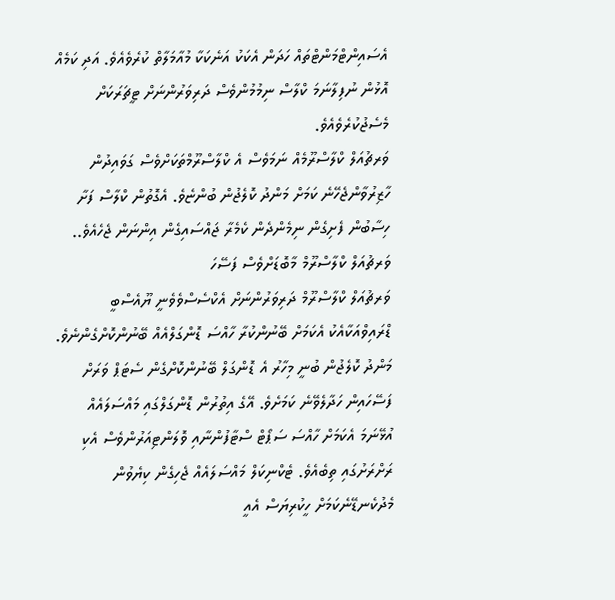އެސައިންޓްމަންޓްތައް ހަދަން އެކަކު އަނެކަކާ މުއާމަލާތް ކުރެވެއެވެ. އަދި ކަމެއް އޮޅުން ނުފިލާނަމަ ކްލާސް ނިމުމުންވެސް ދަރިވަރުންނަށް ޓީޗަރަކަށް މެސެޖުކުރެވެއެވެ.
ވަރޗުއަލް ކްލާސްރޫމެއް ނަމަވެސް އެ ކްލާސްރޫމްތަކަށްވެސް ގަވައިދުން ހާޒިރުވާންޖެހޭނެ ކަމަށް މަންދު ކޮލެޖުން ބުންޏެވެ. އެގޮތުން ކްލާސް ފަށާ ހިސާބުން ފެށިގެން ނިމެންދެން ކެމެރާ ޖައްސައިގެން އިންނަން ޖެހެއެވެ..
ވަރޗުއަލް ކްލާސްރޫމް މާބޮޑަށްވެސް ފަސޭހަ
ވަރޗުއަލް ކްލާސްރޫމް ދަރިވަރުންނަށް އެކްސެސްވެވެނީ ޔޫއެސްބީ ޑްރައިވްއަކާއެކު އެކަމަށް ބޭނުންކުރާ ހާއްސަ ޑޮންގަލްއެއް ބޭނުންކޮށްގެންނެވެ. މަންދު ކޮލެޖުން ބުނީ މިހާރު އެ ޑޮންގަލް ބޭނުންކޮށްގެން ސެޓަޕް ވަރަށް ފަސޭހައިން ހަދާލެވޭނެ ކަމަށެވެ. އޭގެ އިތުރުން ޑޮންގަލްގައި މައްސަލައެއް އުޅޭނަމަ އެކަމަށް ހާއްސަ ސަޕޯޓް ސްޓާފުންނާއި ވޮލަންޓިއަރުންވެސް އެކި ރަށްރަށުގައި ތިބެއެވެ. ޓެކްނިކަލް މައްސަލައެއް ޖެހިގެން ކިޔެވުން މެދުކެނޑޭނެކަމަށް ހީކުރިޔަސް އެއީ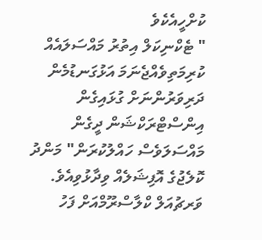ކުށްހީއެކެވެ
" ޓެކްނިކަލް އިތުރު މައްސަލައެއް ކުރިމަތިވެއްޖެނަމަ އަޅުގަނޑުމެން ދަރިވަރުންނަށް ގުޅައިގެން އިންސްޓްރަކްޝަން ދީގެން މައްސަލަވެސް ހައްލުކުރަން" މަންދު ކޮލެޖުގެ އޮފިޝަލެއް ވިދާޅުވިއެވެ.
ވަރޗުއަލް ކްލާސްރޫމްއަށް ފަހު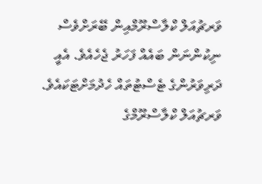ވަރޗުއަލް ކްލާސްރޫމްއިން ބޭރަށްވެސް ނިކުންނަން ބައެއް ފަހަރު ޖެހެއެވެ. އެއީ ދަރިވަރުންގެ ޓެސްޓުތައް ހެދުމަށްޓަކައެވެ. ވަރޗުއަލް ކްލާސްރޫމްގެ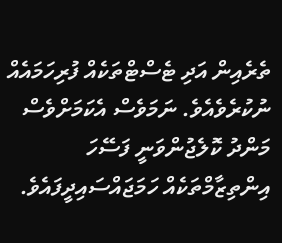ތެރެއިން އަދި ޓެސްޓްތަކެއް ފުރިހަމައެއް ނުކުރެވެއެވެ. ނަމަވެސް އެކަމަށްވެސް މަންދު ކޮލެޖުންވަނީ ފަސޭހަ އިންތިޒާމްތަކެއް ހަމަޖައްސައިދީފައެވެ.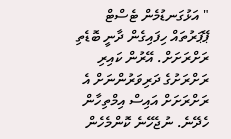" އަޅުގަނޑުމެން ޓެސްޓް ޕޭޕަރުތައް ހިފައިގެން ދާނީ ބޮޑެތި ރަށްރަށަށް. އޭރުން ކައިރި ރަށްރަށުގެ ދަރިވަރުންނަށް އެ ރަށްރަށަށް އައިސް އިމްތިހާން ހެދޭނެ. ނުޖެހޭނެ ކޮންމެހެން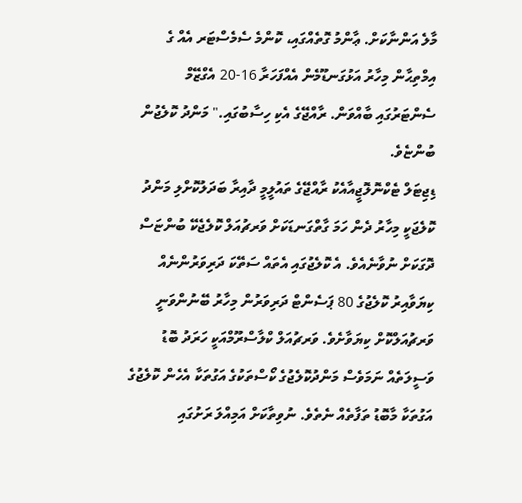މާލެ އަންނާކަށް. ޢާންމު ގޮތެއްގައި، ކޮންމެ ސެމެސްޓަރ އެއް ގެ އިމްތިޙާން މިހާރު އަޅުގަނޑޫމެން އެއްފަހަރާ 16-20 އެގްޒޭމް ސެންޓަރުގައި ބާއްވަން. ރާއްޖޭގެ އެކި ހިސާބުގައި." މަންދު ކޮލެޖުން ބުންޏެވެ.
ޑިޖިޓަލް ޓެކްނޮލޮޖީއާއެކު ރާއްޖޭގެ ތައުލީމީ ދާއިރާ ބަދަލުކޮށްލި މަންދު ކޮލެޖަކީ މިހާރު ދެން ހަމަ ގާތްގަނޑަކަށް ވަރޗުއަލް ކޮލެޖެކޭ ބުންޏަސް ދޮގަކަށް ނުވާނެއެވެ. އެ ކޮލެޖުގައި އެތައް ސަތޭކަ ދަރިވަރުންނެއް ކިޔަވާއިރު ކޮލެޖުގެ 80 ޕަސެންޓް ދަރިވަރުން މިހާރު ބޭނުންވަނީ ވަރޗުއަލްކޮށް ކިޔަވާށެވެ. ވަރޗުއަލް ކްލާސްރޫމްއަކީ ހަރަދު ބޮޑު ވަސީލަތެއް ނަމަވެސް މަންދުކޮލެޖުގެ ކޯސްތަކުގެ އަގުތަކާ އެހެން ކޮލެޖުގެ އަގުތަކާ މާބޮޑު ތަފާތެއް ނެތެވެ. ނުވިތާކަށް އަމިއްލަ ރަށުގައި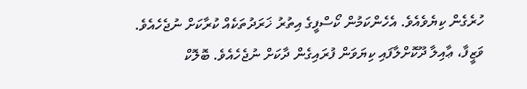ހުރެގެން ކިޔެވެއެވެ. އެހެންކަމުން ކޯސްފީގެ އިތުރު ޚަރަދުތަކެއް ކުރާކަށް ނުޖެހެއެވެ. ވަޒީފާ، ޢާއިލާ ދޫކޮށްލާފައި ކިޔަވަން ފުރައިގެން ދާކަށް ނުޖެހެއެވެ. ބޮލޮކް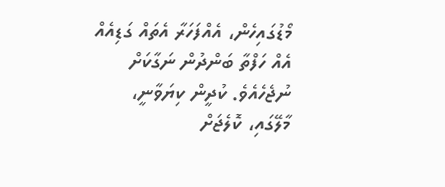މޯޑުގައިހެން، އެއްފަހަރާ އެތައް ގަޑިއެއް އެއް ހަފްތާ ބަންދުން ނަގާކަށް ނުޖެހެއެވެ. ކުދީން ކިޔަވާނީ، މާލޭގައި، ކޮލެޖަށް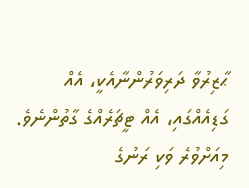ޙާޒިރުވާ ދަރިވަރުންނާއެކީ، އެއް ގަޑިއެއްގައި، އެއް ޓީޗަރެއްގެ ގާތުންނެވެ. މިއަށްވުރެ ވަކި ރަނުގެ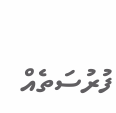ފުރުސަތެއް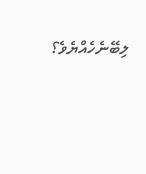ލިބޭނެހެއްޔެވެ؟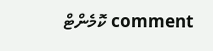comment ކޮމެންޓް